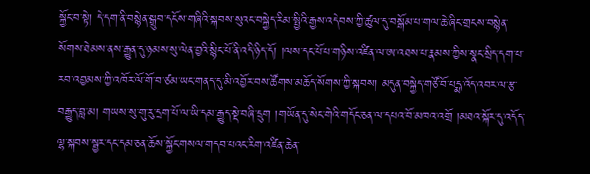སྐྱོང་བ་སྟེ། དེ་དག་ནི་བསྙེན་སྒྲུབ་དངོས་གཞིའི་སྐབས་སུའང་བསྐྱེད་རིམ་སྤྱིའི་རྒྱས་འདེབས་ཀྱི་ཚུལ་དུ་བསྒོམ་པ་གལ་ཆེ་ཞིང་གྲངས་བསྙེན་སོགས་ཐེམས་ནས་རྒྱུན་དུ་ཉམས་སུ་ལེན་བྱའི་སྙིང་པོ་ནི་འདི་ཉིད་དོ། །ལས་དང་པོ་པ་གཉིས་འཛིན་ལ་ཨ་འཐས་པ་རྣམས་ཀྱིས་སྣང་སྲིད་དག་པ་རབ་འབྱམས་ཀྱི་འཁོར་ལོ་གོ་བ་ཙམ་ཡང་གནད་དུ་མི་འབྱོར་བས་ཚོགས་མཆོད་སོགས་ཀྱི་སྐབས། མདུན་བསྐྱེད་གཙོ་བོ་པདྨ་འོད་འབར་ལ་རྩ་བརྒྱུད་བླ་མ། གཡས་སུ་གུ་རུ་དྲག་པོ་ལ་ཡི་དམ་རྒྱུད་སྡེ་བཞི་དྲུག །གཡོན་དུ་སེང་གེའི་གདོང་ཅན་ལ་དཔའ་བོ་མཁའ་འགྲོ །མཐའ་སྐོར་དུ་འདོད་ལྷ་སྐབས་སྦྱར་དང་དམ་ཅན་ཆོས་སྐྱོང་གསལ་གདབ་པའང་རིག་འཛིན་ཆེན་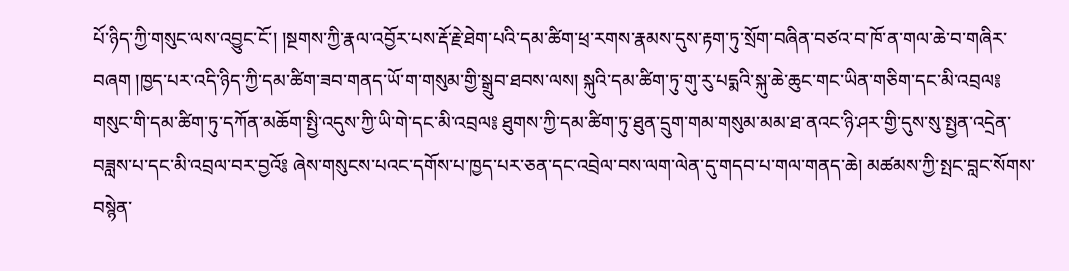པོ་ཉིད་ཀྱི་གསུང་ལས་འབྱུང་ངོ་། །སྔགས་ཀྱི་རྣལ་འབྱོར་པས་རྡོ་རྗེ་ཐེག་པའི་དམ་ཚིག་ཕྲ་རགས་རྣམས་དུས་རྟག་ཏུ་སྲོག་བཞིན་བཙའ་བ་ཁོ་ན་གལ་ཆེ་བ་གཞིར་བཞག །ཁྱད་པར་འདི་ཉིད་ཀྱི་དམ་ཚིག་ཟབ་གནད་ཡོ་ག་གསུམ་གྱི་སྒྲུབ་ཐབས་ལས། སྐུའི་དམ་ཚིག་ཏུ་གུ་རུ་པདྨའི་སྐུ་ཆེ་ཆུང་གང་ཡིན་གཅིག་དང་མི་འབྲལ༔ གསུང་གི་དམ་ཚིག་ཏུ་དཀོན་མཆོག་སྤྱི་འདུས་ཀྱི་ཡི་གེ་དང་མི་འབྲལ༔ ཐུགས་ཀྱི་དམ་ཚིག་ཏུ་ཐུན་དྲུག་གམ་གསུམ་མམ་ཐ་ནའང་ཉི་ཤར་གྱི་དུས་སུ་སྤྱན་འདྲེན་བཟླས་པ་དང་མི་འབྲལ་བར་བྱའོ༔ ཞེས་གསུངས་པའང་དགོས་པ་ཁྱད་པར་ཅན་དང་འབྲེལ་བས་ལག་ལེན་དུ་གདབ་པ་གལ་གནད་ཆེ། མཚམས་ཀྱི་སྤང་བླང་སོགས་བསྙེན་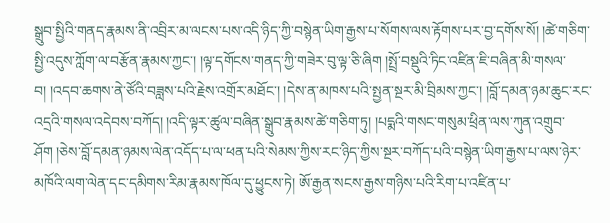སྒྲུབ་སྤྱིའི་གནད་རྣམས་ནི་འབྲིར་མ་ལངས་པས་འདི་ཉིད་ཀྱི་བསྙེན་ཡིག་རྒྱས་པ་སོགས་ལས་རྟོགས་པར་བྱ་དགོས་སོ། །ཚེ་གཅིག་སྤྱི་འདུས་ཀློག་ལ་བརྩོན་རྣམས་ཀྱང་། །ལྟ་དགོངས་གནད་ཀྱི་གཟེར་བུ་ལྟ་ཅི་ཞིག །སྤྲོ་བསྡུའི་ཏིང་འཛིན་ཇི་བཞིན་མི་གསལ་བ། །འདབ་ཆགས་ནེ་ཙོའི་བཟླས་པའི་རྗེས་འགྲོར་མཐོང་། །དེས་ན་མཁས་པའི་སྤྱན་སྔར་མི་བྲིམས་ཀྱང་། །བློ་དམན་ཉམ་ཆུང་རང་འདྲའི་གསལ་འདེབས་བཀོད། །འདི་ལྟར་ཚུལ་བཞིན་སྒྲུབ་རྣམས་ཚེ་གཅིག་ཏུ། །པདྨའི་གསང་གསུམ་ཕྲིན་ལས་ཀུན་འགྲུབ་ཤོག །ཅེས་བློ་དམན་ཉམས་ལེན་འདོད་པ་ལ་ཕན་པའི་སེམས་ཀྱིས་རང་ཉིད་ཀྱིས་སྔར་བཀོད་པའི་བསྙེན་ཡིག་རྒྱས་པ་ལས་ཉེར་མཁོའི་ལག་ལེན་དང་དམིགས་རིམ་རྣམས་ཁོལ་དུ་ཕྱུངས་ཏེ། ཨོ་རྒྱན་སངས་རྒྱས་གཉིས་པའི་རིག་པ་འཛིན་པ་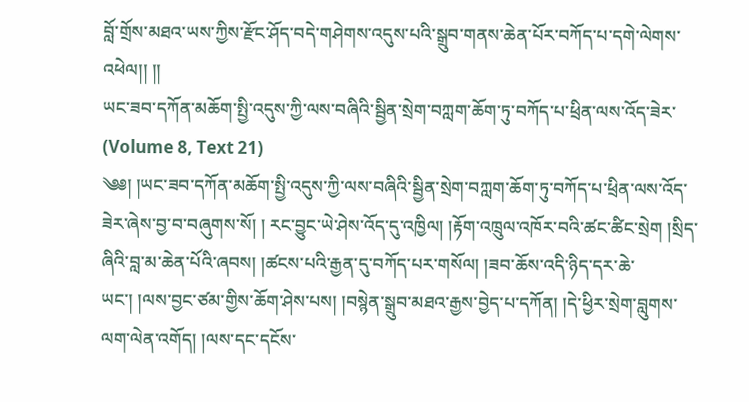བློ་གྲོས་མཐའ་ཡས་ཀྱིས་རྫོང་ཤོད་བདེ་གཤེགས་འདུས་པའི་སྒྲུབ་གནས་ཆེན་པོར་བཀོད་པ་དགེ་ལེགས་འཕེལ།། །།
ཡང་ཟབ་དཀོན་མཆོག་སྤྱི་འདུས་ཀྱི་ལས་བཞིའི་སྦྱིན་སྲེག་བཀླག་ཆོག་ཏུ་བཀོད་པ་ཕྲིན་ལས་འོད་ཟེར་ (Volume 8, Text 21)
༄༅། །ཡང་ཟབ་དཀོན་མཆོག་སྤྱི་འདུས་ཀྱི་ལས་བཞིའི་སྦྱིན་སྲེག་བཀླག་ཆོག་ཏུ་བཀོད་པ་ཕྲིན་ལས་འོད་ཟེར་ཞེས་བྱ་བ་བཞུགས་སོ། ། རང་བྱུང་ཡེ་ཤེས་འོད་དུ་འཁྱིལ། །རྟོག་འཁྲུལ་འཁོར་བའི་ཚང་ཚིང་སྲེག །སྲིད་ཞིའི་བླ་མ་ཆེན་པོའི་ཞབས། །ཚངས་པའི་རྒྱན་དུ་བཀོད་པར་གསོལ། །ཟབ་ཆོས་འདི་ཉིད་དར་ཆེ་ཡང་། །ལས་བྱང་ཙམ་གྱིས་ཆོག་ཤེས་པས། །བསྙེན་སྒྲུབ་མཐའ་རྒྱས་བྱེད་པ་དཀོན། །དེ་ཕྱིར་སྲེག་བླུགས་ལག་ལེན་འགོད། །ལས་དང་དངོས་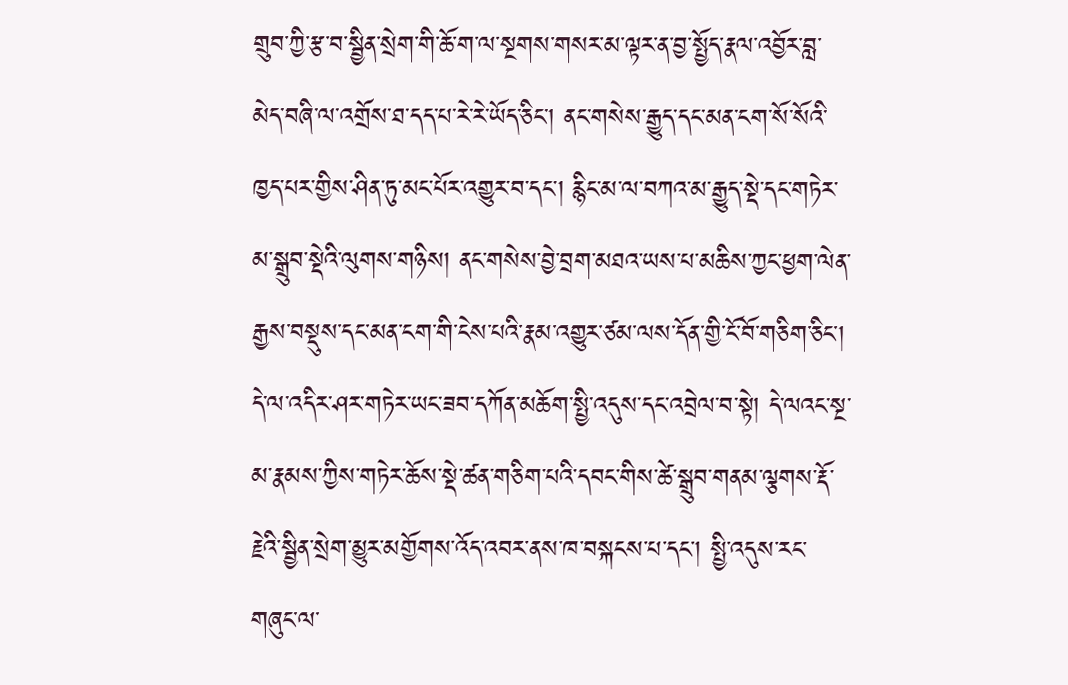གྲུབ་ཀྱི་རྩ་བ་སྦྱིན་སྲེག་གི་ཆོ་ག་ལ་སྔགས་གསར་མ་ལྟར་ན་བྱ་སྤྱོད་རྣལ་འབྱོར་བླ་མེད་བཞི་ལ་འགྲོས་ཐ་དད་པ་རེ་རེ་ཡོད་ཅིང་། ནང་གསེས་རྒྱུད་དང་མན་ངག་སོ་སོའི་ཁྱད་པར་གྱིས་ཤིན་ཏུ་མང་པོར་འགྱུར་བ་དང་། རྙིང་མ་ལ་བཀའ་མ་རྒྱུད་སྡེ་དང་གཏེར་མ་སྒྲུབ་སྡེའི་ལུགས་གཉིས། ནང་གསེས་བྱེ་བྲག་མཐའ་ཡས་པ་མཆིས་ཀྱང་ཕྱག་ལེན་རྒྱས་བསྡུས་དང་མན་ངག་གི་ངེས་པའི་རྣམ་འགྱུར་ཙམ་ལས་དོན་གྱི་ངོ་བོ་གཅིག་ཅིང་། དེ་ལ་འདིར་ཤར་གཏེར་ཡང་ཟབ་དཀོན་མཆོག་སྤྱི་འདུས་དང་འབྲེལ་བ་སྟེ། དེ་ལའང་སྔ་མ་རྣམས་ཀྱིས་གཏེར་ཆོས་སྡེ་ཚན་གཅིག་པའི་དབང་གིས་ཚེ་སྒྲུབ་གནམ་ལྕགས་རྡོ་རྗེའི་སྦྱིན་སྲེག་མྱུར་མགྱོགས་འོད་འབར་ནས་ཁ་བསྐངས་པ་དང་། སྤྱི་འདུས་རང་གཞུང་ལ་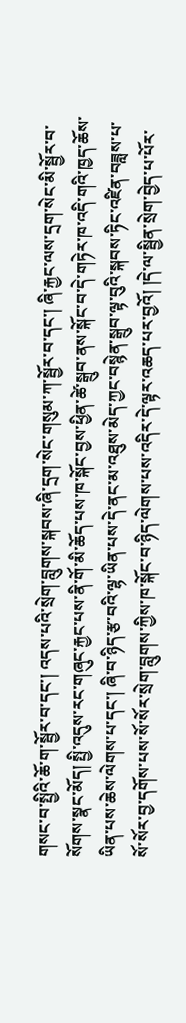གསང་བ་སྤྱིའི་ཆོ་ག་སྦྱོར་བ་དང་། འདས་པའི་སྲེག་བླུགས་སྐབས་ཞི་དྲག་སེང་གསུམ་ཀ་སྦྱོར་བ་དང་། ཞི་རྐྱང་ལས་དྲག་སེང་མི་སྦྱོར་བ་སོགས་སྣང་མོད། སྤྱི་འདུས་རང་གཞུང་རྐྱང་པས་ནི་གོ་མི་ཆོད་པས་ཁ་སྐོང་བྱས་ཕྱིན་ཚེ་སྒྲུབ་ནས་སྐོང་བ་དེ་གཏེར་ཁ་འདི་གའི་ཁྱད་ཆོས་ཡིན་པས་ཆེས་ལེགས་པ་དང་། ཞི་བ་ཉིད་རྩ་བའི་ལྷ་ཡིན་པས་དེ་ནང་མ་འཐུས་མེད་ཀྱང་བསྙེན་སྒྲུབ་ལྟ་བུའི་སྐབས་ཏིང་འཛིན་བཟླས་པ་སོ་སོར་བྱ་དགོས་པས་སོ་སོར་སྲེག་བླུགས་ཀྱིས་ཁ་སྐོང་བ་ཉིད་ལེགས་པས་འདིར་དེ་ལྟར་འཆད་པར་བྱའོ། །དེ་ལ་སྦྱིན་སྲེག་བྱེད་པ་པོར་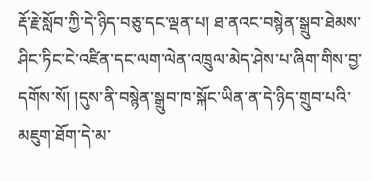རྡོ་རྗེ་སློབ་ཀྱི་དེ་ཉིད་བཅུ་དང་ལྡན་པ། ཐ་ནའང་བསྙེན་སྒྲུབ་ཐེམས་ཤིང་ཏིང་ངེ་འཛིན་དང་ལག་ལེན་འཁྲུལ་མེད་ཤེས་པ་ཞིག་གིས་བྱ་དགོས་སོ། །དུས་ནི་བསྙེན་སྒྲུབ་ཁ་སྐོང་ཡིན་ན་དེ་ཉིད་གྲུབ་པའི་མཇུག་ཐོག་དེ་མ་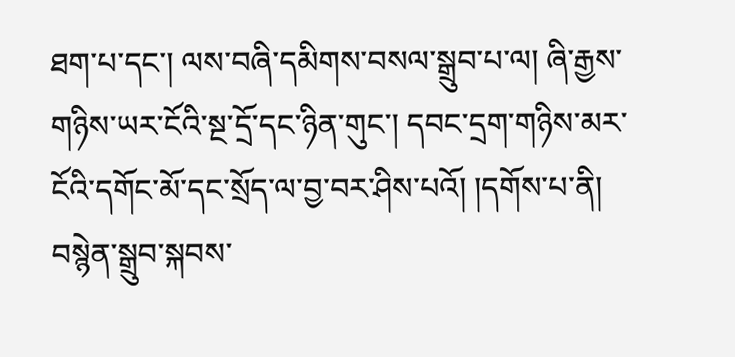ཐག་པ་དང་། ལས་བཞི་དམིགས་བསལ་སྒྲུབ་པ་ལ། ཞི་རྒྱས་གཉིས་ཡར་ངོའི་སྔ་དྲོ་དང་ཉིན་གུང་། དབང་དྲག་གཉིས་མར་ངོའི་དགོང་མོ་དང་སྲོད་ལ་བྱ་བར་ཤིས་པའོ། །དགོས་པ་ནི། བསྙེན་སྒྲུབ་སྐབས་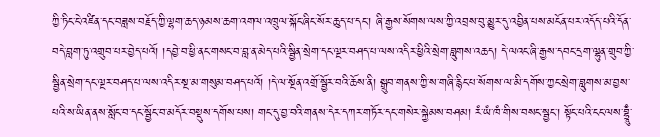ཀྱི་ཏིང་ངེ་འཛིན་དང་བཟླས་བརྗོད་ཀྱི་ལྷག་ཆད་ཉམས་ཆག་འགལ་འཁྲུལ་སྐོང་ཞིང་སོར་ཆུད་པ་དང་། ཞི་རྒྱས་སོགས་ལས་ཀྱི་འབྲས་བུ་མྱུར་དུ་འབྱིན་པས་མངོན་པར་འདོད་པའི་དོན་བདེ་བླག་ཏུ་འགྲུབ་པར་བྱེད་པའོ། །དབྱེ་བ་ཕྱི་ནང་གསང་བ་བླ་ན་མེད་པའི་སྦྱིན་སྲེག་དང་ལྔར་བཤད་པ་ལས་འདིར་ཕྱིའི་སྲེག་བླུགས་འཆད། དེ་ལའང་ཞི་རྒྱས་དབང་དྲག་ལྷུན་གྲུབ་ཀྱི་སྦྱིན་སྲེག་དང་ལྔར་བཤད་པ་ལས་འདིར་སྔ་མ་གསུམ་བཤད་པའོ། །དེ་ལ་སྔོན་འགྲོ་སྦྱོར་བའི་ཆོས་ནི། སྒྲུབ་གནས་ཀྱི་ས་གཞི་རྙིང་པ་སོགས་ལ་མི་དགོས་ཀྱང་སྲེག་བླུགས་མ་བྱས་པའི་ས་ཡིན་ནས་སློང་བ་དང་སྦྱོང་བ་མདོར་བསྡུས་དགོས་པས། གང་དུ་བྱ་བའི་གནས་དེར་དཀར་གཏོར་དང་གསེར་སྐྱེམས་བཤམ། རཾ་ཡཾ་ཁཾ་གིས་བསང་སྦྱང་། སྟོང་པའི་ངང་ལས་བྷྲཱུྃ་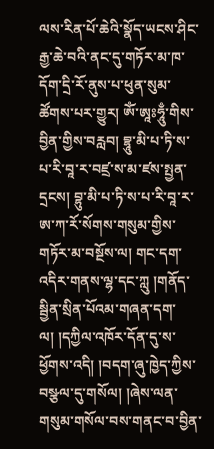ལས་རིན་པོ་ཆེའི་སྣོད་ཡངས་ཤིང་རྒྱ་ཆེ་བའི་ནང་དུ་གཏོར་མ་ཁ་དོག་དྲི་རོ་ནུས་པ་ཕུན་སུམ་ཚོགས་པར་གྱུར། ཨོཾ་ཨཱཿཧཱུྃ་གིས་བྱིན་གྱིས་བརླབ། བྷཱུ་མི་པ་ཏི་ས་པ་རི་བཱ་ར་བཛྲ་ས་མ་ཛས་སྤྱན་དྲངས། བྷུ་མི་པ་ཏི་ས་པ་རི་བཱ་ར་ཨ་ཀ་རོ་སོགས་གསུམ་གྱིས་གཏོར་མ་བསྔོས་ལ། གང་དག་འདིར་གནས་ལྷ་དང་ཀླུ །གནོད་སྦྱིན་སྲིན་པོའམ་གཞན་དག་ལ། །དཀྱིལ་འཁོར་དོན་དུ་ས་ཕྱོགས་འདི། །བདག་ཞུ་ཁྱེད་ཀྱིས་བསྩལ་དུ་གསོལ། །ཞེས་ལན་གསུམ་གསོལ་བས་གནང་བ་བྱིན་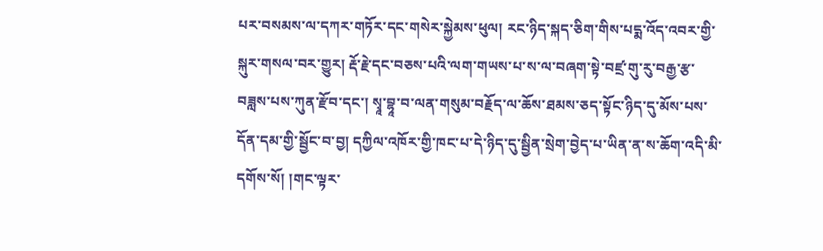པར་བསམས་ལ་དཀར་གཏོར་དང་གསེར་སྐྱེམས་ཕུལ། རང་ཉིད་སྐད་ཅིག་གིས་པདྨ་འོད་འབར་གྱི་སྐུར་གསལ་བར་གྱུར། རྡོ་རྗེ་དང་བཅས་པའི་ལག་གཡས་པ་ས་ལ་བཞག་སྟེ་བཛྲ་གུ་རུ་བརྒྱ་རྩ་བཟླས་པས་ཀུན་རྫོབ་དང་། སྭཱ་བྷཱ་བ་ལན་གསུམ་བརྗོད་ལ་ཆོས་ཐམས་ཅད་སྟོང་ཉིད་དུ་མོས་པས་དོན་དམ་གྱི་སྦྱོང་བ་བྱ། དཀྱིལ་འཁོར་གྱི་ཁང་པ་དེ་ཉིད་དུ་སྦྱིན་སྲེག་བྱེད་པ་ཡིན་ན་ས་ཆོག་འདི་མི་དགོས་སོ། །གང་ལྟར་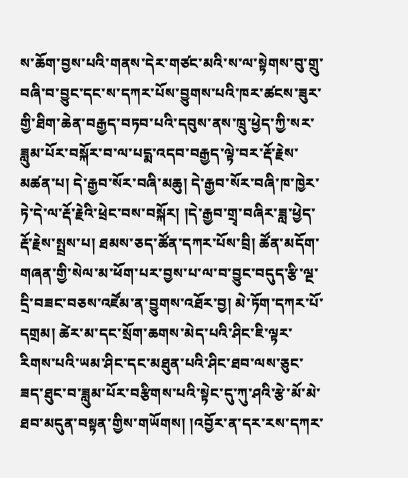ས་ཆོག་བྱས་པའི་གནས་དེར་གཙང་མའི་ས་ལ་སྟེགས་བུ་གྲུ་བཞི་བ་བྱུང་དང་ས་དཀར་པོས་བྱུགས་པའི་ཁར་ཚངས་ཟུར་གྱི་ཐིག་ཆེན་བརྒྱད་བཏབ་པའི་དབུས་ནས་ཁྲུ་ཕྱེད་ཀྱི་སར་ཟླུམ་པོར་བསྐོར་བ་ལ་པདྨ་འདབ་བརྒྱད་ལྟེ་བར་རྡོ་རྗེས་མཚན་པ། དེ་རྒྱབ་སོར་བཞི་མཆུ། དེ་རྒྱབ་སོར་བཞི་ཁ་ཁྱེར་ཏེ་དེ་ལ་རྡོ་རྗེའི་ཕྲེང་བས་བསྐོར། །དེ་རྒྱབ་གྲྭ་བཞིར་ཟླ་ཕྱེད་རྡོ་རྗེས་སྤྲས་པ། ཐམས་ཅད་ཚོན་དཀར་པོས་བྲི། ཚོན་མདོག་གཞན་གྱི་སེལ་མ་ཕོག་པར་བྱས་པ་ལ་བ་བྱུང་བདུད་རྩི་ལྔ་དྲི་བཟང་བཅས་འཛོམ་ན་བྱུགས་འཐོར་བྱ། མེ་ཏོག་དཀར་པོ་དགྲམ། ཚེར་མ་དང་སྲོག་ཆགས་མེད་པའི་ཤིང་ཇི་ལྟར་རིགས་པའི་ཡམ་ཤིང་དང་མཐུན་པའི་ཤིང་ཐབ་ལས་ཅུང་ཟད་ཐུང་བ་ཟླུམ་པོར་བརྩིགས་པའི་སྟེང་དུ་ཀུ་ཤའི་རྩེ་མོ་མེ་ཐབ་མདུན་བསྟན་གྱིས་གཡོགས། །འབྱོར་ན་དར་རས་དཀར་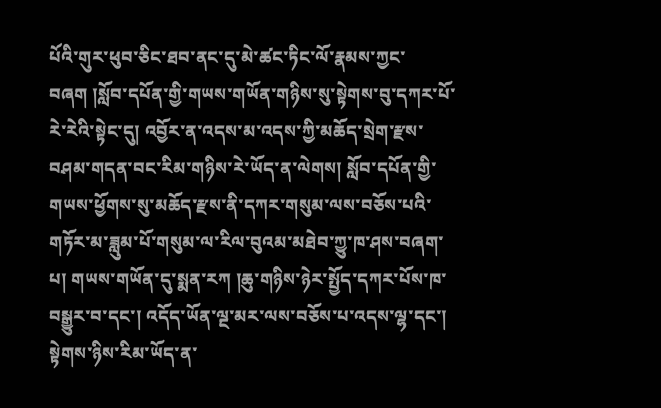པོའི་གུར་ཕུབ་ཅིང་ཐབ་ནང་དུ་མེ་ཚང་ཏིང་ལོ་རྣམས་ཀྱང་བཞག །སློབ་དཔོན་གྱི་གཡས་གཡོན་གཉིས་སུ་སྟེགས་བུ་དཀར་པོ་རེ་རེའི་སྟེང་དུ། འབྱོར་ན་འདས་མ་འདས་ཀྱི་མཆོད་སྲེག་རྫས་བཤམ་གདན་བང་རིམ་གཉིས་རེ་ཡོད་ན་ལེགས། སློབ་དཔོན་གྱི་གཡས་ཕྱོགས་སུ་མཆོད་རྫས་ནི་དཀར་གསུམ་ལས་བཅོས་པའི་གཏོར་མ་ཟླུམ་པོ་གསུམ་ལ་རིལ་བུའམ་མཐེབ་ཀྱུ་ཁ་ཤས་བཞག་པ། གཡས་གཡོན་དུ་སྨན་རཀ །ཆུ་གཉིས་ཉེར་སྤྱོད་དཀར་པོས་ཁ་བསྒྱུར་བ་དང་། འདོད་ཡོན་ལྔ་མར་ལས་བཅོས་པ་འདས་ལྷ་དང་། སྟེགས་ཉིས་རིམ་ཡོད་ན་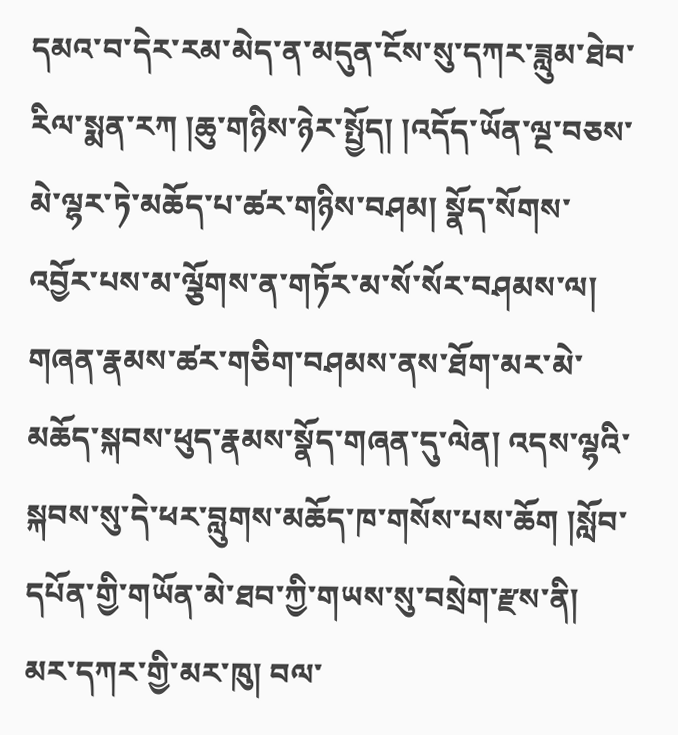དམའ་བ་དེར་རམ་མེད་ན་མདུན་ངོས་སུ་དཀར་ཟླུམ་ཐེབ་རིལ་སྨན་རཀ །ཆུ་གཉིས་ཉེར་སྤྱོད། །འདོད་ཡོན་ལྔ་བཅས་མེ་ལྷར་ཏེ་མཆོད་པ་ཚར་གཉིས་བཤམ། སྣོད་སོགས་འབྱོར་པས་མ་ལྕོགས་ན་གཏོར་མ་སོ་སོར་བཤམས་ལ། གཞན་རྣམས་ཚར་གཅིག་བཤམས་ནས་ཐོག་མར་མེ་མཆོད་སྐབས་ཕུད་རྣམས་སྣོད་གཞན་དུ་ལེན། འདས་ལྷའི་སྐབས་སུ་དེ་ཕར་བླུགས་མཆོད་ཁ་གསོས་པས་ཆོག །སློབ་དཔོན་གྱི་གཡོན་མེ་ཐབ་ཀྱི་གཡས་སུ་བསྲེག་རྫས་ནི། མར་དཀར་གྱི་མར་ཁུ། བལ་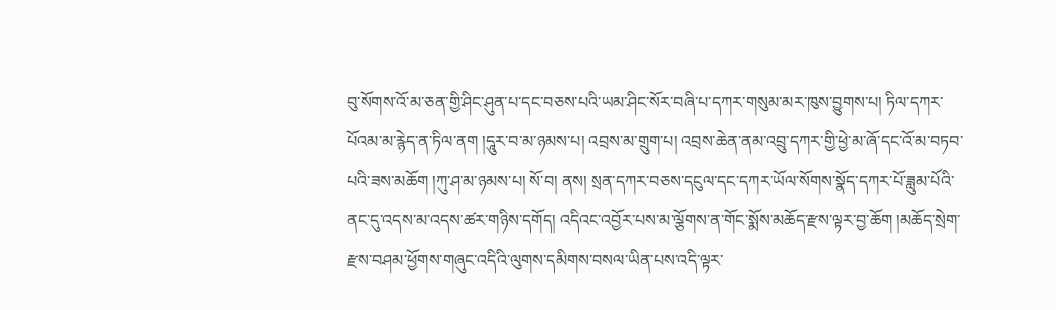བུ་སོགས་འོ་མ་ཅན་གྱི་ཤིང་ཤུན་པ་དང་བཅས་པའི་ཡམ་ཤིང་སོར་བཞི་པ་དཀར་གསུམ་མར་ཁུས་བྱུགས་པ། ཏིལ་དཀར་པོའམ་མ་རྙེད་ན་ཏིལ་ནག །དཱུར་བ་མ་ཉམས་པ། འབྲས་མ་གྲུག་པ། འབྲས་ཆེན་ནམ་འབྲུ་དཀར་གྱི་ཕྱེ་མ་ཞོ་དང་འོ་མ་བཏབ་པའི་ཟས་མཆོག །ཀུ་ཤ་མ་ཉམས་པ། སོ་བ། ནས། སྲན་དཀར་བཅས་དངུལ་དང་དཀར་ཡོལ་སོགས་སྣོད་དཀར་པོ་ཟླུམ་པོའི་ནང་དུ་འདས་མ་འདས་ཚར་གཉིས་དགོད། འདིའང་འབྱོར་པས་མ་ལྕོགས་ན་གོང་སྨོས་མཆོད་རྫས་ལྟར་བྱ་ཆོག །མཆོད་སྲེག་རྫས་བཤམ་ཕྱོགས་གཞུང་འདིའི་ལུགས་དམིགས་བསལ་ཡིན་པས་འདི་ལྟར་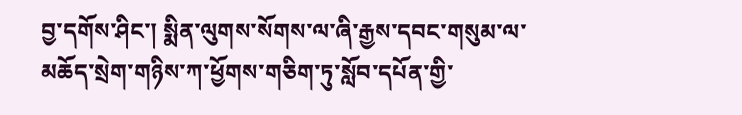བྱ་དགོས་ཤིང་། སྨིན་ལུགས་སོགས་ལ་ཞི་རྒྱས་དབང་གསུམ་ལ་མཆོད་སྲེག་གཉིས་ཀ་ཕྱོགས་གཅིག་ཏུ་སློབ་དཔོན་གྱི་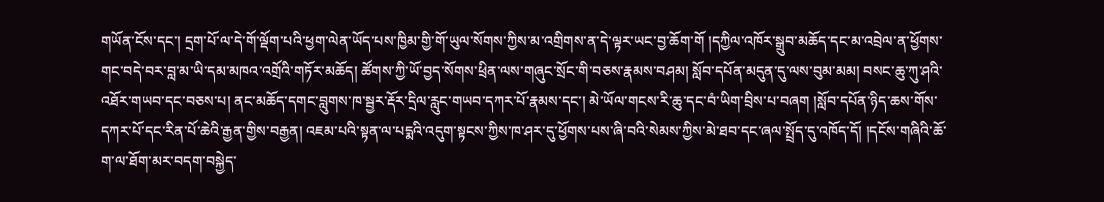གཡོན་ངོས་དང་། དྲག་པོ་ལ་དེ་གོ་ལྡོག་པའི་ཕྱག་ལེན་ཡོད་པས་ཁྱིམ་གྱི་གོ་ཡུལ་སོགས་ཀྱིས་མ་འགྲིགས་ན་དེ་ལྟར་ཡང་བྱ་ཆོག་གོ །དཀྱིལ་འཁོར་སྒྲུབ་མཆོད་དང་མ་འབྲེལ་ན་ཕྱོགས་གང་བདེ་བར་བླ་མ་ཡི་དམ་མཁའ་འགྲོའི་གཏོར་མཆོད། ཚོགས་ཀྱི་ཡོ་བྱད་སོགས་ཕྲིན་ལས་གཞུང་སྲོང་གི་བཅས་རྣམས་བཤམ། སློབ་དཔོན་མདུན་དུ་ལས་བུམ་མམ། བསང་ཆུ་ཀུ་ཤའི་འཐོར་གཡབ་དང་བཅས་པ། ནང་མཆོད་དགང་བླུགས་ཁ་སྦྱར་རྡོར་དྲིལ་རླུང་གཡབ་དཀར་པོ་རྣམས་དང་། མེ་ཡོལ་གངས་རི་ཆུ་དང་བཾ་ཡིག་བྲིས་པ་བཞག །སློབ་དཔོན་ཉིད་ཆས་གོས་དཀར་པོ་དང་རིན་པོ་ཆེའི་རྒྱན་གྱིས་བརྒྱན། འཇམ་པའི་སྟན་ལ་པདྨའི་འདུག་སྟངས་ཀྱིས་ཁ་ཤར་དུ་ཕྱོགས་པས་ཞི་བའི་སེམས་ཀྱིས་མེ་ཐབ་དང་ཞལ་སྤྲོད་དུ་འཁོད་དོ། །དངོས་གཞིའི་ཆོ་ག་ལ་ཐོག་མར་བདག་བསྐྱེད་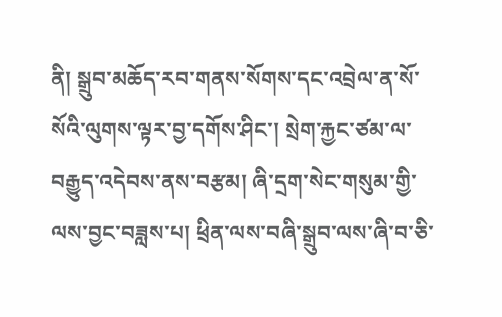ནི། སྒྲུབ་མཆོད་རབ་གནས་སོགས་དང་འབྲེལ་ན་སོ་སོའི་ལུགས་ལྟར་བྱ་དགོས་ཤིང་། སྲེག་རྐྱང་ཙམ་ལ་བརྒྱུད་འདེབས་ནས་བརྩམ། ཞི་དྲག་སེང་གསུམ་གྱི་ལས་བྱང་བཟླས་པ། ཕྲིན་ལས་བཞི་སྒྲུབ་ལས་ཞི་བ་ཅི་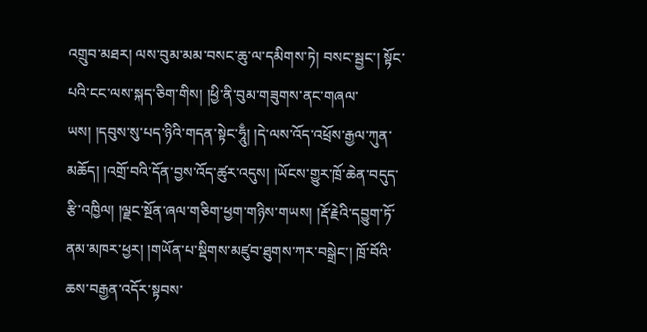འགྲུབ་མཐར། ལས་བུམ་མམ་བསང་ཆུ་ལ་དམིགས་ཏེ། བསང་སྦྱང་། སྟོང་པའི་ངང་ལས་སྐད་ཅིག་གིས། །ཕྱི་ནི་བུམ་གཟུགས་ནང་གཞལ་ཡས། །དབུས་སུ་པད་ཉིའི་གདན་སྟེང་ཧཱུྃ། །དེ་ལས་འོད་འཕྲོས་རྒྱལ་ཀུན་མཆོད། །འགྲོ་བའི་དོན་བྱས་འོད་ཚུར་འདུས། །ཡོངས་གྱུར་ཁྲོ་ཆེན་བདུད་རྩི་འཁྱིལ། །ལྗང་སྔོན་ཞལ་གཅིག་ཕྱག་གཉིས་གཡས། །རྡོ་རྗེའི་དབྱུག་ཏོ་ནམ་མཁར་ཕྱར། །གཡོན་པ་སྡིགས་མཛུབ་ཐུགས་ཀར་བསྒྲེང་། ཁྲོ་བོའི་ཆས་བརྒྱན་འདོར་སྟབས་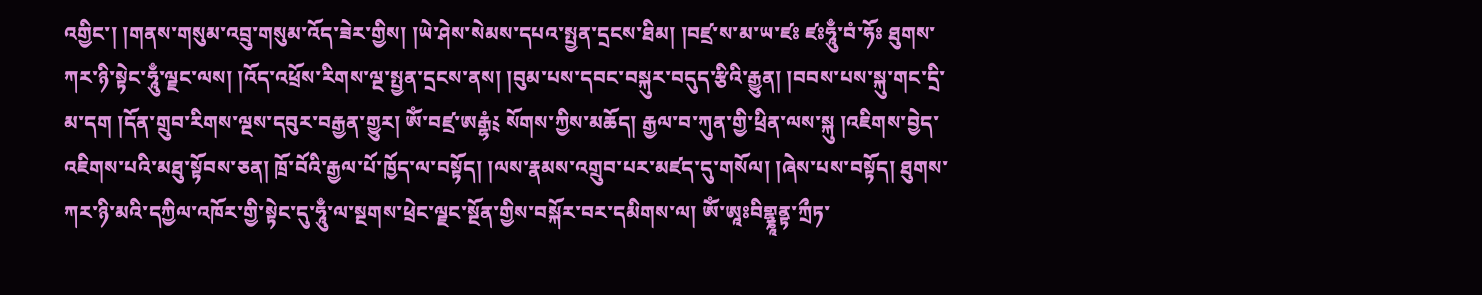འགྱིང་། །གནས་གསུམ་འབྲུ་གསུམ་འོད་ཟེར་གྱིས། །ཡེ་ཤེས་སེམས་དཔའ་སྤྱན་དྲངས་ཐིམ། །བཛྲ་ས་མ་ཡ་ཛཿ ཛཿཧཱུྃ་བཾ་ཧོཿ ཐུགས་ཀར་ཉི་སྟེང་ཧཱུྃ་ལྗང་ལས། །འོད་འཕྲོས་རིགས་ལྔ་སྤྱན་དྲངས་ནས། །བུམ་པས་དབང་བསྐུར་བདུད་རྩིའི་རྒྱུན། །བབས་པས་སྐུ་གང་དྲི་མ་དག །དོན་གྲུབ་རིགས་ལྔས་དབུར་བརྒྱན་གྱུར། ཨོཾ་བཛྲ་ཨརྒྷཾ༴ སོགས་ཀྱིས་མཆོད། རྒྱལ་བ་ཀུན་གྱི་ཕྲིན་ལས་སྐུ །འཇིགས་བྱེད་འཇིགས་པའི་མཐུ་སྟོབས་ཅན། ཁྲོ་བོའི་རྒྱལ་པོ་ཁྱོད་ལ་བསྟོད། །ལས་རྣམས་འགྲུབ་པར་མཛད་དུ་གསོལ། །ཞེས་པས་བསྟོད། ཐུགས་ཀར་ཉི་མའི་དཀྱིལ་འཁོར་གྱི་སྟེང་དུ་ཧཱུྃ་ལ་སྔགས་ཕྲེང་ལྗང་སྔོན་གྱིས་བསྐོར་བར་དམིགས་ལ། ཨོཾ་ཨཱཿབིགྷྣཱནྟ་ཀྲྀཏ་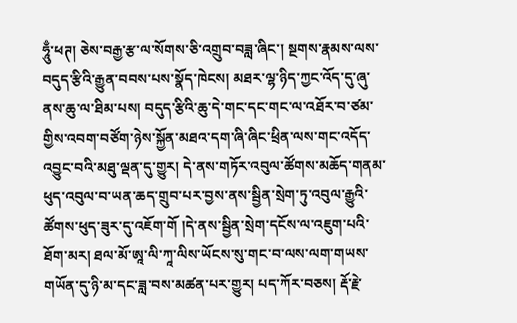ཧཱུྃ་ཕཊ། ཅེས་བརྒྱ་རྩ་ལ་སོགས་ཅི་འགྲུབ་བཟླ་ཞིང་། སྔགས་རྣམས་ལས་བདུད་རྩིའི་རྒྱུན་བབས་པས་སྣོད་ཁེངས། མཐར་ལྷ་ཉིད་ཀྱང་འོད་དུ་ཞུ་ནས་ཆུ་ལ་ཐིམ་པས། བདུད་རྩིའི་ཆུ་དེ་གང་དང་གང་ལ་འཐོར་བ་ཙམ་གྱིས་འབག་བཙོག་ཉེས་སྐྱོན་མཐའ་དག་ཞི་ཞིང་ཕྲིན་ལས་གང་འདོད་འབྱུང་བའི་མཐུ་ལྡན་དུ་གྱུར། དེ་ནས་གཏོར་འབུལ་ཚོགས་མཆོད་གནམ་ཕུད་འབུལ་བ་ཡན་ཆད་གྲུབ་པར་བྱས་ནས་སྦྱིན་སྲེག་ཏུ་འབུལ་རྒྱུའི་ཚོགས་ཕུད་ཟུར་དུ་འཇོག་གོ །དེ་ནས་སྦྱིན་སྲེག་དངོས་ལ་འཇུག་པའི་ཐོག་མར། ཐལ་མོ་ཨཱ་ལི་ཀཱ་ལིས་ཡོངས་སུ་གང་བ་ལས་ལག་གཡས་གཡོན་དུ་ཉི་མ་དང་ཟླ་བས་མཚན་པར་གྱུར། པད་ཀོར་བཅས། རྡོ་རྗེ་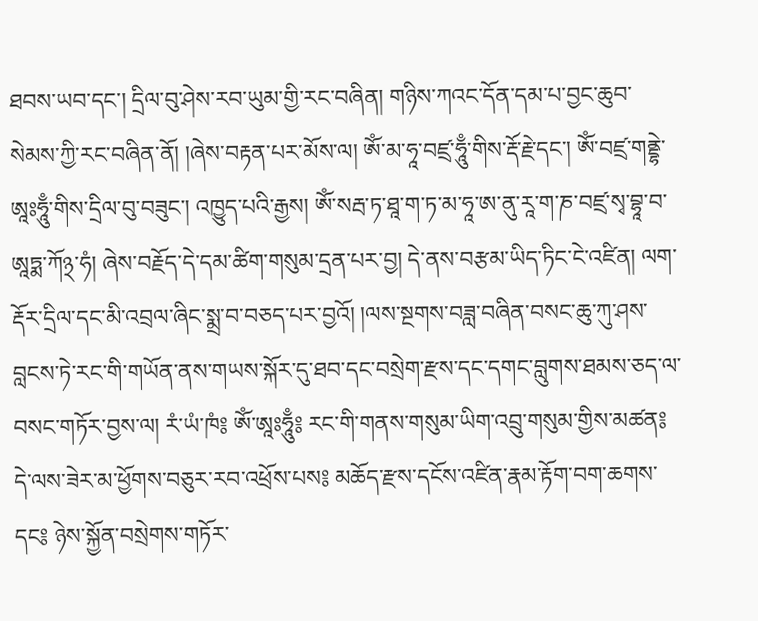ཐབས་ཡབ་དང་། དྲིལ་བུ་ཤེས་རབ་ཡུམ་གྱི་རང་བཞིན། གཉིས་ཀའང་དོན་དམ་པ་བྱང་ཆུབ་སེམས་ཀྱི་རང་བཞིན་ནོ། །ཞེས་བརྟན་པར་མོས་ལ། ཨོཾ་མ་ཧཱ་བཛྲ་ཧཱུྃ་གིས་རྡོ་རྗེ་དང་། ཨོཾ་བཛྲ་གནྡྷེ་ཨཱཿཧཱུྃ་གིས་དྲིལ་བུ་བཟུང་། འཁྱུད་པའི་རྒྱས། ཨོཾ་སརྦ་ཏ་ཐཱ་ག་ཏ་མ་ཧཱ་ཨ་ནུ་རཱ་ག་ཎ་བཛྲ་སྭ་བྷཱ་བ་ཨཱཏྨ་ཀོ྅་ཧཾ། ཞེས་བརྗོད་དེ་དམ་ཚིག་གསུམ་དྲན་པར་བྱ། དེ་ནས་བརྩམ་ཡིད་ཏིང་ངེ་འཛིན། ལག་རྡོར་དྲིལ་དང་མི་འབྲལ་ཞིང་སྨྲ་བ་བཅད་པར་བྱའོ། །ལས་སྔགས་བཟླ་བཞིན་བསང་ཆུ་ཀུ་ཤས་བླངས་ཏེ་རང་གི་གཡོན་ནས་གཡས་སྐོར་དུ་ཐབ་དང་བསྲེག་རྫས་དང་དགང་བླུགས་ཐམས་ཅད་ལ་བསང་གཏོར་བྱས་ལ། རཾ་ཡཾ་ཁཾ༔ ཨོཾ་ཨཱཿཧཱུྃ༔ རང་གི་གནས་གསུམ་ཡིག་འབྲུ་གསུམ་གྱིས་མཚན༔ དེ་ལས་ཟེར་མ་ཕྱོགས་བཅུར་རབ་འཕྲོས་པས༔ མཆོད་རྫས་དངོས་འཛིན་རྣམ་རྟོག་བག་ཆགས་དང༔ ཉེས་སྐྱོན་བསྲེགས་གཏོར་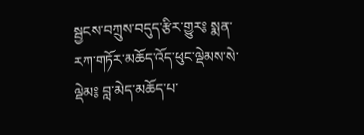སྦྱངས་བཀྲུས་བདུད་རྩིར་གྱུར༔ སྨན་རཀ་གཏོར་མཆོད་འོད་ཕུང་ལྡེམས་སེ་ལྡེམ༔ བླ་མེད་མཆོད་པ་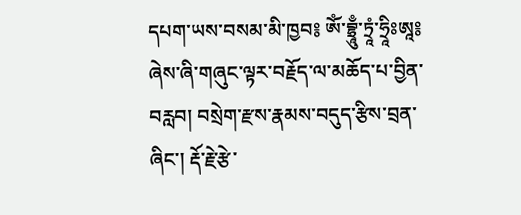དཔག་ཡས་བསམ་མི་ཁྱབ༔ ཨོཾ་བྷྲཱུྃ་ཏྲཱཾ་ཧྲཱིཿཨཱ༔ ཞེས་ཞི་གཞུང་ལྟར་བརྗོད་ལ་མཆོད་པ་བྱིན་བརླབ། བསྲེག་རྫས་རྣམས་བདུད་རྩིས་བྲན་ཞིང་། རྡོ་རྗེ་རྩེ་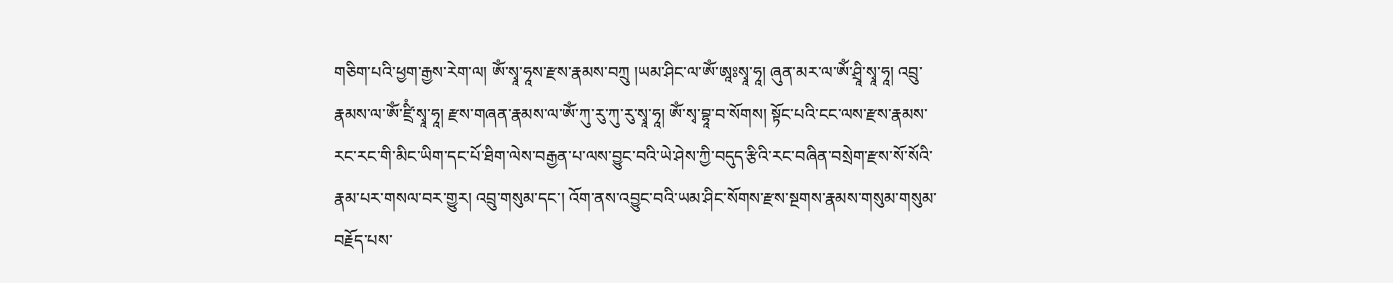གཅིག་པའི་ཕྱག་རྒྱས་རེག་ལ། ཨོཾ་སྭཱ་ཧཱས་རྫས་རྣམས་བཀྲུ །ཡམ་ཤིང་ལ་ཨོཾ་ཨཱཿསྭཱ་ཧཱ། ཞུན་མར་ལ་ཨོཾ་ཤྲཱི་སྭཱ་ཧཱ། འབྲུ་རྣམས་ལ་ཨོཾ་ཛྲིཾ་སྭཱ་ཧཱ། རྫས་གཞན་རྣམས་ལ་ཨོཾ་ཀུ་རུ་ཀུ་རུ་སྭཱ་ཧཱ། ཨོཾ་སྭ་བྷཱ་བ་སོགས། སྟོང་པའི་ངང་ལས་རྫས་རྣམས་རང་རང་གི་མིང་ཡིག་དང་པོ་ཐིག་ལེས་བརྒྱན་པ་ལས་བྱུང་བའི་ཡེ་ཤེས་ཀྱི་བདུད་རྩིའི་རང་བཞིན་བསྲེག་རྫས་སོ་སོའི་རྣམ་པར་གསལ་བར་གྱུར། འབྲུ་གསུམ་དང་། འོག་ནས་འབྱུང་བའི་ཡམ་ཤིང་སོགས་རྫས་སྔགས་རྣམས་གསུམ་གསུམ་བརྗོད་པས་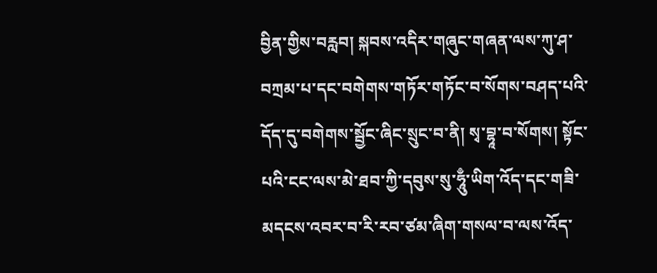བྱིན་གྱིས་བརླབ། སྐབས་འདིར་གཞུང་གཞན་ལས་ཀུ་ཤ་བཀྲམ་པ་དང་བགེགས་གཏོར་གཏོང་བ་སོགས་བཤད་པའི་དོད་དུ་བགེགས་སྦྱོང་ཞིང་སྲུང་བ་ནི། སྭ་བྷཱ་བ་སོགས། སྟོང་པའི་ངང་ལས་མེ་ཐབ་ཀྱི་དབུས་སུ་ཧཱུྃ་ཡིག་འོད་དང་གཟི་མདངས་འབར་བ་རི་རབ་ཙམ་ཞིག་གསལ་བ་ལས་འོད་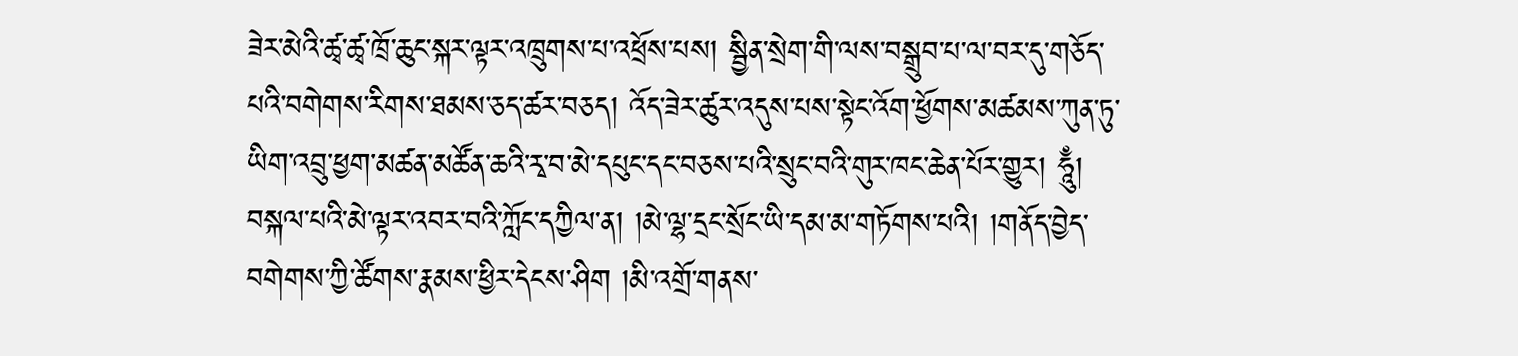ཟེར་མེའི་ཚྭ་ཚྭ་ཁྲོ་ཆུང་སྐར་ལྟར་འཁྲུགས་པ་འཕྲོས་པས། སྦྱིན་སྲེག་གི་ལས་བསྒྲུབ་པ་ལ་བར་དུ་གཅོད་པའི་བགེགས་རིགས་ཐམས་ཅད་ཚར་བཅད། འོད་ཟེར་ཚུར་འདུས་པས་སྟེང་འོག་ཕྱོགས་མཚམས་ཀུན་ཏུ་ཡིག་འབྲུ་ཕྱག་མཚན་མཚོན་ཆའི་རྭ་བ་མེ་དཔུང་དང་བཅས་པའི་སྲུང་བའི་གུར་ཁང་ཆེན་པོར་གྱུར། ཧཱུྃ། བསྐལ་པའི་མེ་ལྟར་འབར་བའི་ཀློང་དཀྱིལ་ན། །མེ་ལྷ་དྲང་སྲོང་ཡི་དམ་མ་གཏོགས་པའི། །གནོད་བྱེད་བགེགས་ཀྱི་ཚོགས་རྣམས་ཕྱིར་དེངས་ཤིག །མི་འགྲོ་གནས་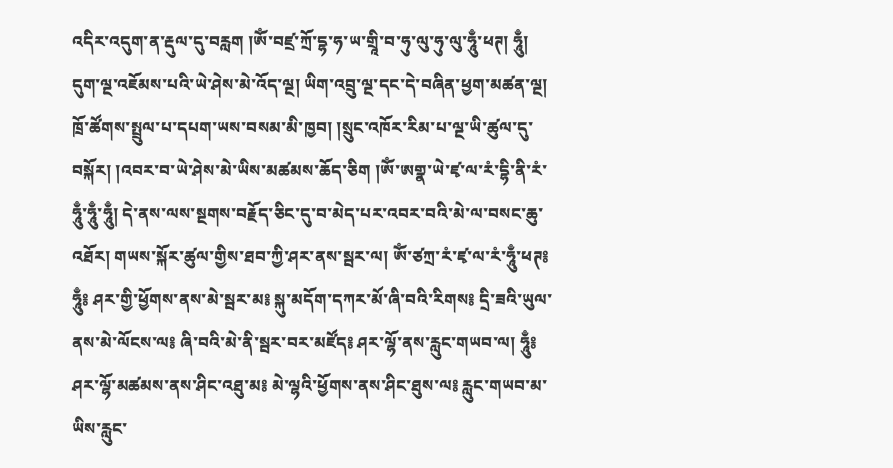འདིར་འདུག་ན་རྡུལ་དུ་བརླག །ཨོཾ་བཛྲ་ཀྲོ་དྷ་ཧ་ཡ་གྲཱི་བ་ཧུ་ལུ་ཧུ་ལུ་ཧཱུྃ་ཕཊ། ཧཱུྃ། དུག་ལྔ་འཇོམས་པའི་ཡེ་ཤེས་མེ་འོད་ལྔ། ཡིག་འབྲུ་ལྔ་དང་དེ་བཞིན་ཕྱག་མཚན་ལྔ། ཁྲོ་ཚོགས་སྤྲུལ་པ་དཔག་ཡས་བསམ་མི་ཁྱབ། །སྲུང་འཁོར་རིམ་པ་ལྔ་ཡི་ཚུལ་དུ་བསྐོར། །འབར་བ་ཡེ་ཤེས་མེ་ཡིས་མཚམས་ཆོད་ཅིག །ཨོཾ་ཨགྣ་ཡེ་ཛྭ་ལ་རཾ་དྷི་ནི་རཾ་ཧཱུྃ་ཧཱུྃ་ཧཱུྃ། དེ་ནས་ལས་སྔགས་བརྗོད་ཅིང་དུ་བ་མེད་པར་འབར་བའི་མེ་ལ་བསང་ཆུ་འཐོར། གཡས་སྐོར་ཚུལ་གྱིས་ཐབ་ཀྱི་ཤར་ནས་སྦར་ལ། ཨོཾ་ཙཀྲ་རཾ་ཛྭ་ལ་རཾ་ཧཱུྃ་ཕཊ༔ ཧཱུྃ༔ ཤར་གྱི་ཕྱོགས་ནས་མེ་སྦར་མ༔ སྐུ་མདོག་དཀར་མོ་ཞི་བའི་རིགས༔ དྲི་ཟའི་ཡུལ་ནས་མེ་ལོངས་ལ༔ ཞི་བའི་མེ་ནི་སྦར་བར་མཛོད༔ ཤར་ལྷོ་ནས་རླུང་གཡབ་ལ། ཧཱུྃ༔ ཤར་ལྷོ་མཚམས་ནས་ཤིང་འཐུ་མ༔ མེ་ལྷའི་ཕྱོགས་ནས་ཤིང་ཐུས་ལ༔ རླུང་གཡབ་མ་ཡིས་རླུང་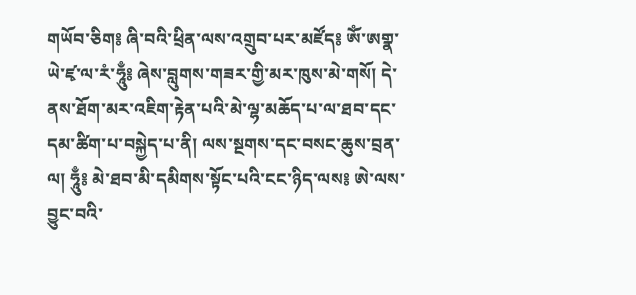གཡོབ་ཅིག༔ ཞི་བའི་ཕྲིན་ལས་འགྲུབ་པར་མཛོད༔ ཨོཾ་ཨགྣ་ཡེ་ཛྭ་ལ་རཾ་ཧཱུྃ༔ ཞེས་བླུགས་གཟར་གྱི་མར་ཁུས་མེ་གསོ། དེ་ནས་ཐོག་མར་འཇིག་རྟེན་པའི་མེ་ལྷ་མཆོད་པ་ལ་ཐབ་དང་དམ་ཚིག་པ་བསྐྱེད་པ་ནི། ལས་སྔགས་དང་བསང་ཆུས་བྲན་ལ། ཧཱུྃ༔ མེ་ཐབ་མི་དམིགས་སྟོང་པའི་ངང་ཉིད་ལས༔ ཨེ་ལས་བྱུང་བའི་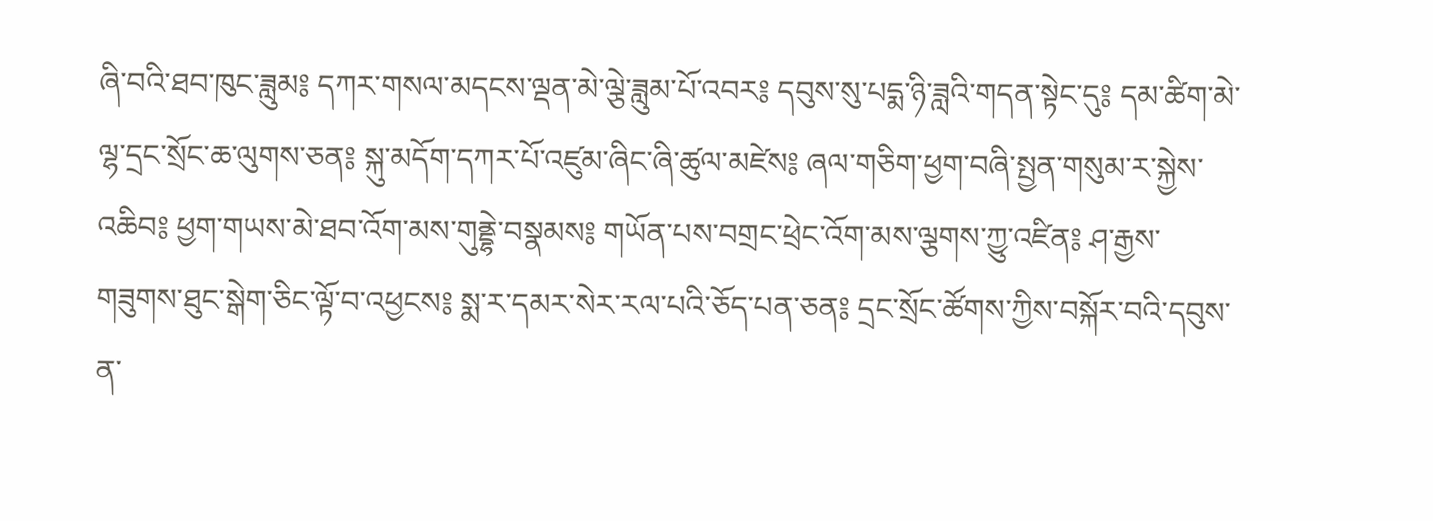ཞི་བའི་ཐབ་ཁུང་ཟླུམ༔ དཀར་གསལ་མདངས་ལྡན་མེ་ལྕེ་ཟླུམ་པོ་འབར༔ དབུས་སུ་པདྨ་ཉི་ཟླའི་གདན་སྟེང་དུ༔ དམ་ཚིག་མེ་ལྷ་དྲང་སྲོང་ཆ་ལུགས་ཅན༔ སྐུ་མདོག་དཀར་པོ་འཛུམ་ཞིང་ཞི་ཚུལ་མཛེས༔ ཞལ་གཅིག་ཕྱག་བཞི་སྤྱན་གསུམ་ར་སྐྱེས་འཆིབ༔ ཕྱག་གཡས་མེ་ཐབ་འོག་མས་གུནྡྷེ་བསྣམས༔ གཡོན་པས་བགྲང་ཕྲེང་འོག་མས་ལྕགས་ཀྱུ་འཛིན༔ ཤ་རྒྱས་གཟུགས་ཐུང་སྒེག་ཅིང་ལྟོ་བ་འཕྱངས༔ སྨ་ར་དམར་སེར་རལ་པའི་ཅོད་པན་ཅན༔ དྲང་སྲོང་ཚོགས་ཀྱིས་བསྐོར་བའི་དབུས་ན་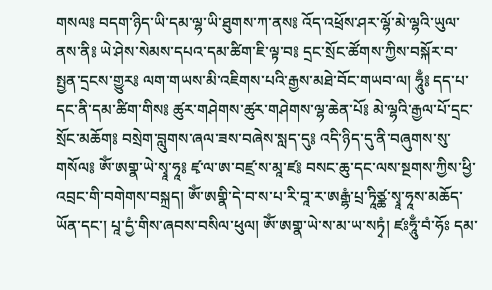གསལ༔ བདག་ཉིད་ཡི་དམ་ལྷ་ཡི་ཐུགས་ཀ་ནས༔ འོད་འཕྲོས་ཤར་ལྷོ་མེ་ལྷའི་ཡུལ་ནས་ནི༔ ཡེ་ཤེས་སེམས་དཔའ་དམ་ཚིག་ཇི་ལྟ་བ༔ དྲང་སྲོང་ཚོགས་ཀྱིས་བསྐོར་བ་སྤྱན་དྲངས་གྱུར༔ ལག་གཡས་མི་འཇིགས་པའི་རྒྱས་མཐེ་བོང་གཡབ་ལ། ཧཱུྃ༔ དད་པ་དང་ནི་དམ་ཚིག་གིས༔ ཚུར་གཤེགས་ཚུར་གཤེགས་ལྷ་ཆེན་པོ༔ མེ་ལྷའི་རྒྱལ་པོ་དྲང་སྲོང་མཆོག༔ བསྲེག་བླུགས་ཞལ་ཟས་བཞེས་སླད་དུ༔ འདི་ཉིད་དུ་ནི་བཞུགས་སུ་གསོལ༔ ཨོཾ་ཨགྣ་ཡེ་སྭཱ་ཧཱ༔ ཛྭ་ལ་ཨ་བཛྲ་ས་མཱ་ཛ༔ བསང་ཆུ་དང་ལས་སྔགས་ཀྱིས་ཕྱི་འབྲང་གི་བགེགས་བསྐྲད། ཨོཾ་ཨགྣི་དེ་བ་ས་པ་རི་བཱ་ར་ཨརྒྷཾ་པྲ་ཏཱིཙྪ་སྭཱ་ཧཱས་མཆོད་ཡོན་དང་། པཱ་དྱཾ་གིས་ཞབས་བསིལ་ཕུལ། ཨོཾ་ཨགྣ་ཡེ་ས་མ་ཡ་སཏྭཾ། ཛཿཧཱུྃ་བཾ་ཧོཿ དམ་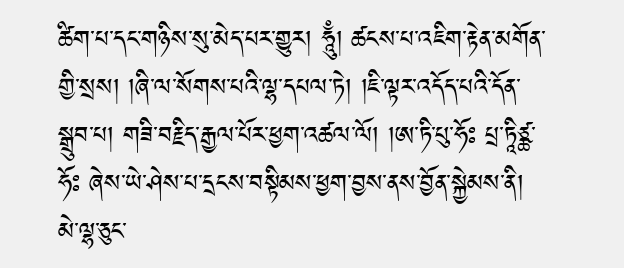ཚིག་པ་དང་གཉིས་སུ་མེད་པར་གྱུར། ཧཱུྃ། ཚངས་པ་འཇིག་རྟེན་མགོན་གྱི་སྲས། །ཞི་ལ་སོགས་པའི་ལྷ་དཔལ་ཏེ། །ཇི་ལྟར་འདོད་པའི་དོན་སྒྲུབ་པ། གཟི་བརྗིད་རྒྱལ་པོར་ཕྱག་འཚལ་ལོ། །ཨ་ཏི་པུ་ཧོཿ པྲ་ཏཱིཙྪ་ཧོཿ ཞེས་ཡེ་ཤེས་པ་དྲངས་བསྟིམས་ཕྱག་བྱས་ནས་བྱོན་སྐྱེམས་ནི། མེ་ལྷ་ཅུང་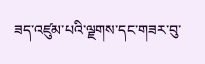ཟད་འཛུམ་པའི་ལྗགས་དང་གཟར་བུ་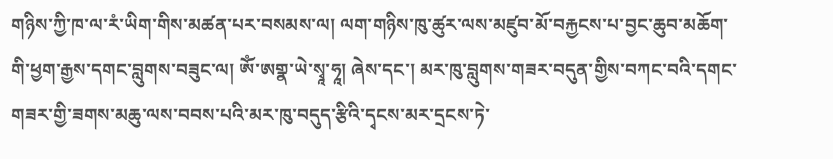གཉིས་ཀྱི་ཁ་ལ་རཾ་ཡིག་གིས་མཚན་པར་བསམས་ལ། ལག་གཉིས་ཁུ་ཚུར་ལས་མཛུབ་མོ་བརྐྱངས་པ་བྱང་ཆུབ་མཆོག་གི་ཕྱག་རྒྱས་དགང་བླུགས་བཟུང་ལ། ཨོཾ་ཨགྣ་ཡེ་སྭཱ་ཧཱ། ཞེས་དང་། མར་ཁུ་བླུགས་གཟར་བདུན་གྱིས་བཀང་བའི་དགང་གཟར་གྱི་ཟགས་མཆུ་ལས་བབས་པའི་མར་ཁུ་བདུད་རྩིའི་དྭངས་མར་དྲངས་ཏེ་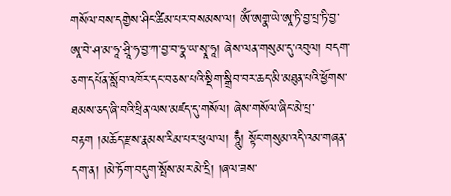གསོལ་བས་དགྱེས་ཤིང་ཚིམ་པར་བསམས་ལ། ཨོཾ་ཨགྣ་ཡེ་ཨཱ་ཏི་བྱ་པྲ་ཏི་བྱ་ཨཱ་བེ་ཤ་མ་ཧཱ་ཤྲཱི་ཧ་བྱ་ཀ་བྱ་བ་ཧྣ་ཡ་སྭཱ་ཧཱ། ཞེས་ལན་གསུམ་དུ་འབུལ། བདག་ཅག་དཔོན་སློབ་འཁོར་དང་བཅས་པའི་སྡིག་སྒྲིབ་བར་ཆད་མི་མཐུན་པའི་ཕྱོགས་ཐམས་ཅད་ཞི་བའི་ཕྲིན་ལས་མཛད་དུ་གསོལ། ཞེས་གསོལ་ཞིང་མེ་པྲ་བརྟག །མཆོད་རྫས་རྣམས་རིམ་པར་ཕུལ་ལ། ཧཱུྃ། སྟོང་གསུམ་འདི་འམ་གཞན་དག་ན། །མེ་ཏོག་བདུག་སྤོས་མར་མེ་དྲི། །ཞལ་ཟས་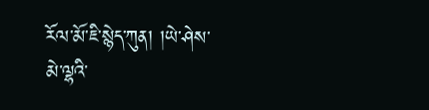རོལ་མོ་ཇི་སྙེད་ཀུན། །ཡེ་ཤེས་མེ་ལྷའི་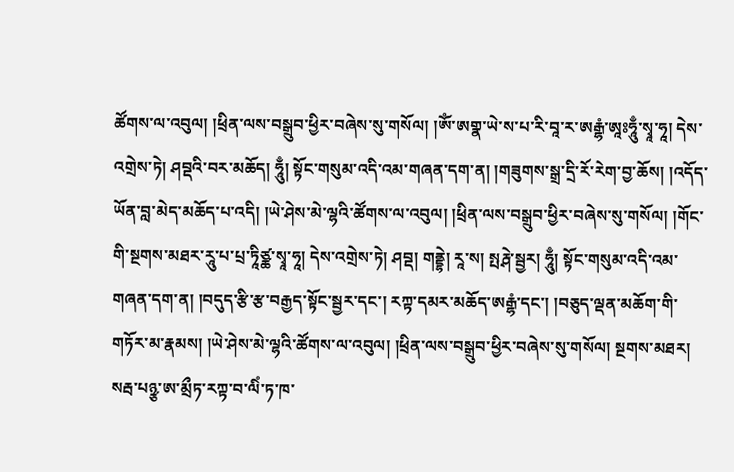ཚོགས་ལ་འབུལ། །ཕྲིན་ལས་བསྒྲུབ་ཕྱིར་བཞེས་སུ་གསོལ། །ཨོཾ་ཨགྣ་ཡེ་ས་པ་རི་བཱ་ར་ཨརྒྷཾ་ཨཱཿཧཱུྃ་སྭཱ་ཧཱ། དེས་འགྲེས་ཏེ། ཤབྡའི་བར་མཆོད། ཧཱུྃ། སྟོང་གསུམ་འདི་འམ་གཞན་དག་ན། །གཟུགས་སྒྲ་དྲི་རོ་རེག་བྱ་ཆོས། །འདོད་ཡོན་བླ་མེད་མཆོད་པ་འདི། །ཡེ་ཤེས་མེ་ལྷའི་ཚོགས་ལ་འབུལ། །ཕྲིན་ལས་བསྒྲུབ་ཕྱིར་བཞེས་སུ་གསོལ། །གོང་གི་སྔགས་མཐར་རཱུ་པ་པྲ་ཏཱིཙྪ་སྭཱ་ཧཱ། དེས་འགྲེས་ཏེ། ཤབྡ། གནྡྷེ། རཱ་ས། སྤརྴེ་སྦྱར། ཧཱུྃ། སྟོང་གསུམ་འདི་འམ་གཞན་དག་ན། །བདུད་རྩི་རྩ་བརྒྱད་སྟོང་སྦྱར་དང་། རཀྟ་དམར་མཆོད་ཨརྒྷཾ་དང་། །བཅུད་ལྡན་མཆོག་གི་གཏོར་མ་རྣམས། །ཡེ་ཤེས་མེ་ལྷའི་ཚོགས་ལ་འབུལ། །ཕྲིན་ལས་བསྒྲུབ་ཕྱིར་བཞེས་སུ་གསོལ། སྔགས་མཐར། སརྦ་པཉྩ་ཨ་མྲྀཏ་རཀྟ་བ་ལིཾ་ཏ་ཁ་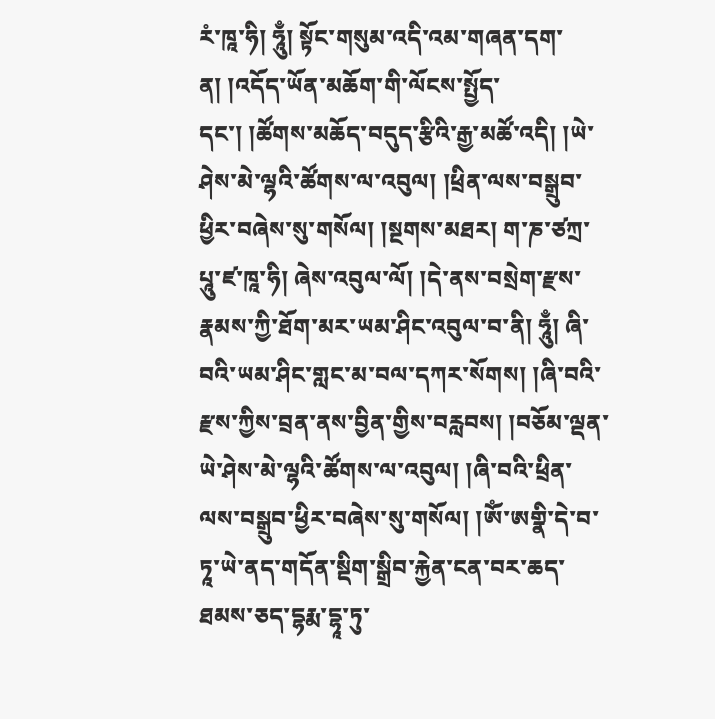རཾ་ཁཱ་ཧི། ཧཱུྃ། སྟོང་གསུམ་འདི་འམ་གཞན་དག་ན། །འདོད་ཡོན་མཆོག་གི་ལོངས་སྤྱོད་དང་། །ཚོགས་མཆོད་བདུད་རྩིའི་རྒྱ་མཚོ་འདི། །ཡེ་ཤེས་མེ་ལྷའི་ཚོགས་ལ་འབུལ། །ཕྲིན་ལས་བསྒྲུབ་ཕྱིར་བཞེས་སུ་གསོལ། །སྔགས་མཐར། ག་ཎ་ཙཀྲ་པཱུ་ཛ་ཁཱ་ཧི། ཞེས་འབུལ་ལོ། །དེ་ནས་བསྲེག་རྫས་རྣམས་ཀྱི་ཐོག་མར་ཡམ་ཤིང་འབུལ་བ་ནི། ཧཱུྃ། ཞི་བའི་ཡམ་ཤིང་གླང་མ་བལ་དཀར་སོགས། །ཞི་བའི་རྫས་ཀྱིས་བྲན་ནས་བྱིན་གྱིས་བརླབས། །བཅོམ་ལྡན་ཡེ་ཤེས་མེ་ལྷའི་ཚོགས་ལ་འབུལ། །ཞི་བའི་ཕྲིན་ལས་བསྒྲུབ་ཕྱིར་བཞེས་སུ་གསོལ། །ཨོཾ་ཨགྣི་དེ་བ་ཏཱ་ཡེ་ནད་གདོན་སྡིག་སྒྲིབ་རྐྱེན་ངན་བར་ཆད་ཐམས་ཅད་དྷརྨ་དྷཱ་ཏུ་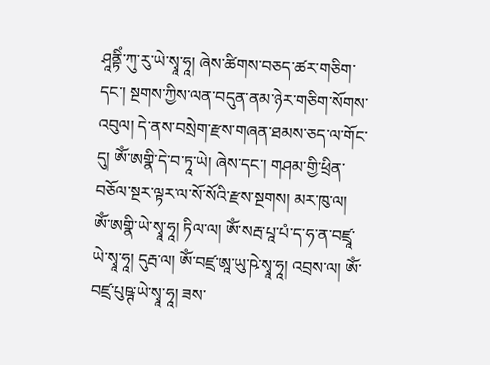ཤཱནྟིཾ་ཀུ་རུ་ཡེ་སྭཱ་ཧཱ། ཞེས་ཚིགས་བཅད་ཚར་གཅིག་དང་། སྔགས་ཀྱིས་ལན་བདུན་ནམ་ཉེར་གཅིག་སོགས་འབུལ། དེ་ནས་བསྲེག་རྫས་གཞན་ཐམས་ཅད་ལ་གོང་དུ། ཨོཾ་ཨགྣི་དེ་བ་ཏཱ་ཡེ། ཞེས་དང་། གཤམ་གྱི་ཕྲིན་བཅོལ་སྔར་ལྟར་ལ་སོ་སོའི་རྫས་སྔགས། མར་ཁུ་ལ། ཨོཾ་ཨགྣི་ཡེ་སྭཱ་ཧཱ། ཏིལ་ལ། ཨོཾ་སརྦ་པཱ་པཾ་ད་ཧ་ན་བཛྲཱ་ཡེ་སྭཱ་ཧཱ། དུརྦ་ལ། ཨོཾ་བཛྲ་ཨཱ་ཡུ་ཥེ་སྭཱ་ཧཱ། འབྲས་ལ། ཨོཾ་བཛྲ་པུཥྚ་ཡེ་སྭཱ་ཧཱ། ཟས་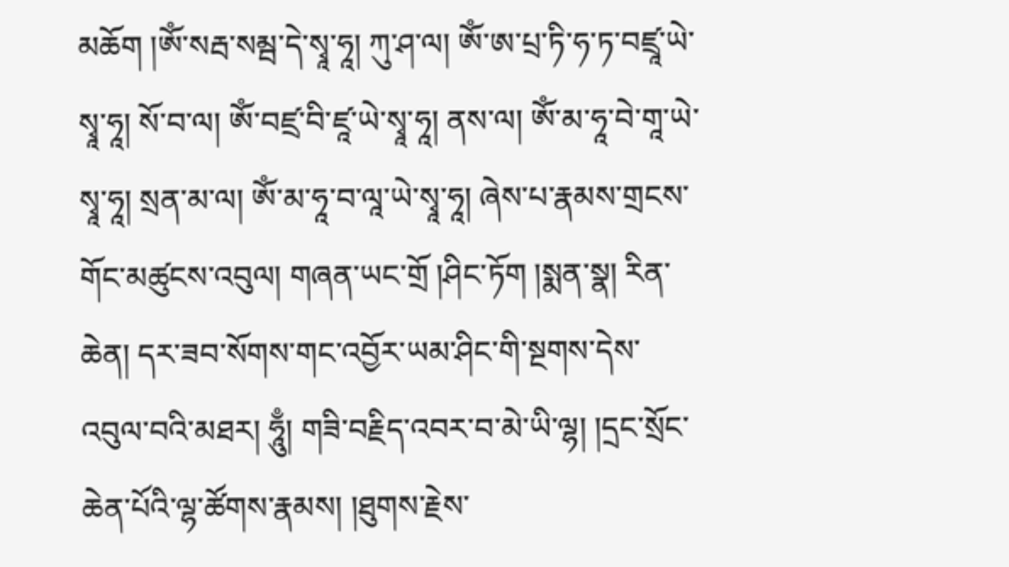མཆོག །ཨོཾ་སརྦ་སམྦ་དེ་སྭཱ་ཧཱ། ཀུ་ཤ་ལ། ཨོཾ་ཨ་པྲ་ཏི་ཧ་ཏ་བཛྲཱ་ཡེ་སྭཱ་ཧཱ། སོ་བ་ལ། ཨོཾ་བཛྲ་བི་ཛཱ་ཡེ་སྭཱ་ཧཱ། ནས་ལ། ཨོཾ་མ་ཧཱ་བེ་གཱ་ཡེ་སྭཱ་ཧཱ། སྲན་མ་ལ། ཨོཾ་མ་ཧཱ་བ་ལཱ་ཡེ་སྭཱ་ཧཱ། ཞེས་པ་རྣམས་གྲངས་གོང་མཚུངས་འབུལ། གཞན་ཡང་གྲོ །ཤིང་ཏོག །སྨན་སྣ། རིན་ཆེན། དར་ཟབ་སོགས་གང་འབྱོར་ཡམ་ཤིང་གི་སྔགས་དེས་འབུལ་བའི་མཐར། ཧཱུྃ། གཟི་བརྗིད་འབར་བ་མེ་ཡི་ལྷ། །དྲང་སྲོང་ཆེན་པོའི་ལྷ་ཚོགས་རྣམས། །ཐུགས་རྗེས་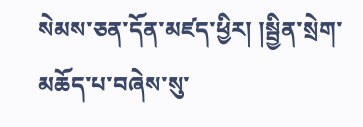སེམས་ཅན་དོན་མཛད་ཕྱིར། །སྦྱིན་སྲེག་མཆོད་པ་བཞེས་སུ་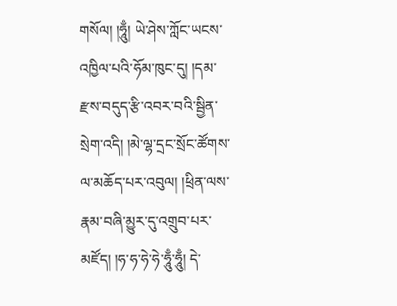གསོལ། །ཧཱུྃ། ཡེ་ཤེས་ཀློང་ཡངས་འཁྱིལ་པའི་ཧོམ་ཁུང་དུ། །དམ་རྫས་བདུད་རྩི་འབར་བའི་སྦྱིན་སྲེག་འདི། །མེ་ལྷ་དྲང་སྲོང་ཚོགས་ལ་མཆོད་པར་འབུལ། །ཕྲིན་ལས་རྣམ་བཞི་མྱུར་དུ་འགྲུབ་པར་མཛོད། །ཧ་ཧ་ཧེ་ཧེ་ཧཱུྃ་ཧཱུྃ། དེ་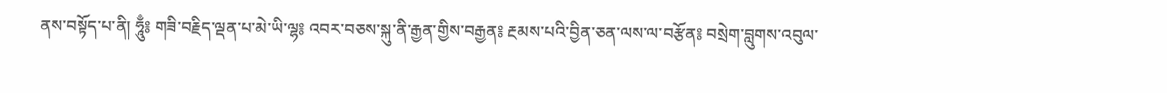ནས་བསྟོད་པ་ནི། ཧཱུྃ༔ གཟི་བརྗིད་ལྡན་པ་མེ་ཡི་ལྷ༔ འབར་བཅས་སྐུ་ནི་རྒྱན་གྱིས་བརྒྱན༔ རྔམས་པའི་བྱིན་ཅན་ལས་ལ་བརྩོན༔ བསྲེག་བླུགས་འབུལ་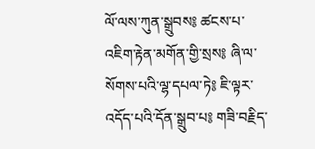ལོ་ལས་ཀུན་སྒྲུབས༔ ཚངས་པ་འཇིག་རྟེན་མགོན་གྱི་སྲས༔ ཞི་ལ་སོགས་པའི་ལྷ་དཔལ་ཏེ༔ ཇི་ལྟར་འདོད་པའི་དོན་སྒྲུབ་པ༔ གཟི་བརྗིད་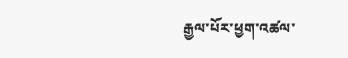རྒྱལ་པོར་ཕྱག་འཚལ་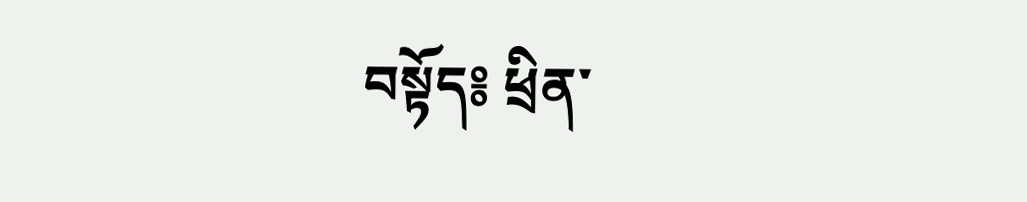བསྟོད༔ ཕྲིན་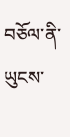བཅོལ་ནི་ཡུངས་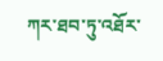ཀར་ཐབ་ཏུ་འཐོར་